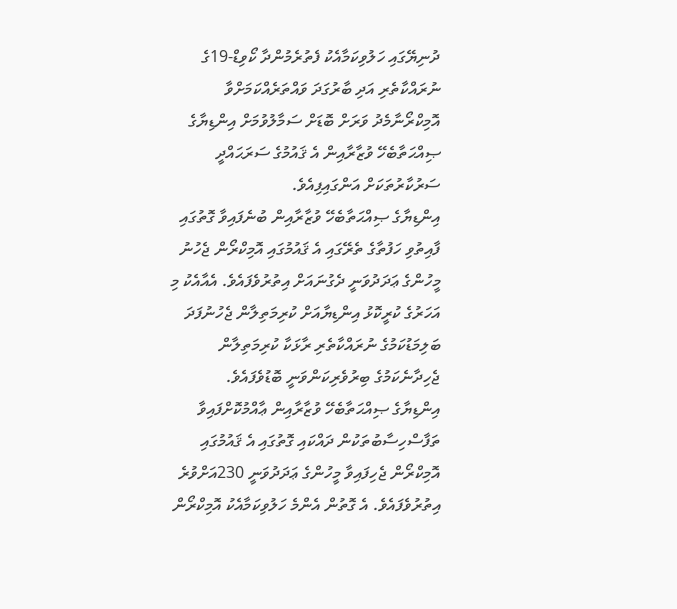ދުނިޔޭގައި ހަލުވިކަމާއެކު ފެތުރެމުންދާ ކޯވިޑް-19ގެ ނުރައްކާތެރި އަދި ބާރުގަދަ ވައްތަރެއްކަމަށްވާ އޮމިކްރޯނާމެދު ވަރަށް ބޮޑަށް ސަމާލުވުމަށް އިންޑިޔާގެ ޞިއްޙަތާބެހޭ ވުޒާރާއިން އެ ޤައުމުގެ ސަރަޙައްދީ ސަރުކާރުތަކަށް އަންގައިފިއެވެ.
އިންޑިޔާގެ ޞިއްޙަތާބެހޭ ވުޒާރާއިން ބުނެފައިވާ ގޮތުގައި ފާއިތުވި ހަފުތާގެ ތެރޭގައި އެ ޤައުމުގައި އޮމިކްރޯން ޖެހުނު މީހުންގެ ޢަދަދުވަނީ ދެގުނައަށް އިތުރުވެފައެވެ. އެއާއެކު މި އަހަރުގެ ކުރީކޮޅު އިންޑިޔާއަށް ކުރިމަތިލާން ޖެހުނުފަދަ ބަލިމަޑުކަމުގެ ނުރައްކާތެރި ރާޅަކާ ކުރިމަތިލާން ޖެހިދާނެކަމުގެ ބިރުވެރިކަންވަނީ ބޮޑުވެފައެވެ.
އިންޑިޔާގެ ޞިއްޙަތާބެހޭ ވުޒާރާއިން ޢާއްމުކޮށްފައިވާ ތަފާސްހިސާބުތަކުން ދައްކައި ގޮތުގައި އެ ޤައުމުގައި އޮމިކްރޯން ޖެހިފައިވާ މީހުންގެ ޢަދަދުވަނީ 230އަށްވުރެ އިތުރުވެފައެވެ. އެ ގޮތުން އެންމެ ހަލުވިކަމާއެކު އޮމިކްރޯން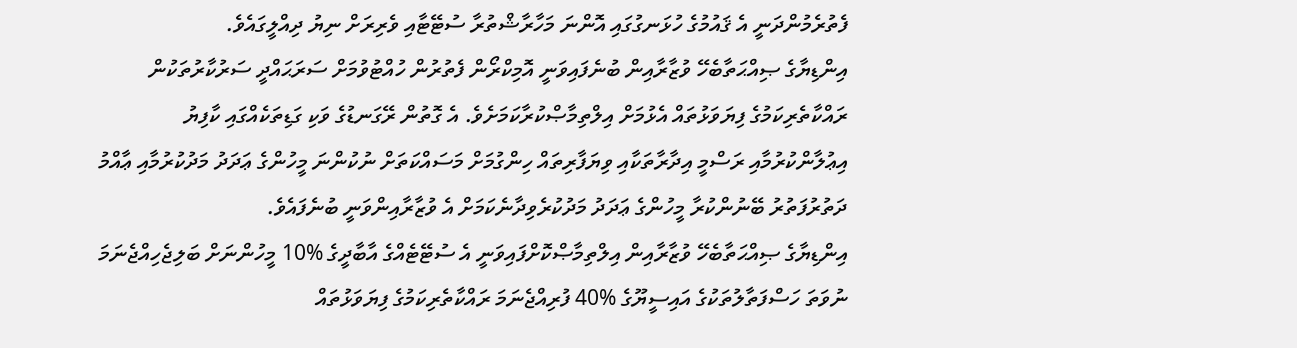ފެތުރެމުންދަނީ އެ ޤައުމުގެ ހުޅަނގުގައި އޮންނަ މަހާރާޝްތުރާ ސުޓޭޓާއި ވެރިރަށް ނިޔު ދިއްލީގައެވެ.
އިންޑިޔާގެ ޞިއްޙަތާބެހޭ ވުޒާރާއިން ބުނެފައިވަނީ އޮމިކްރޯން ފެތުރުން ހުއްޓުވުމަށް ސަރަޙައްދީ ސަރުކާރުތަކުން ރައްކާތެރިކަމުގެ ފިޔަވަޅުތައް އެޅުމަށް އިލްތިމާޞްކުރާކަމަށެވެ. އެ ގޮތުން ރޭގަނޑުގެ ވަކި ގަޑިތަކެއްގައި ކާފިޔު އިޢުލާންކުރުމާއި ރަސްމީ އިދާރާތަކާއި ވިޔަފާރިތައް ހިންގުމަށް މަސައްކަތަށް ނުކުންނަ މީހުންގެ ޢަދަދު މަދުކުރުމާއި ޢާއްމު ދަތުރުފަތުރު ބޭނުންކުރާ މީހުންގެ ޢަދަދު މަދުކުރެވިދާނެކަމަށް އެ ވުޒާރާއިންވަނީ ބުނެފައެވެ.
އިންޑިޔާގެ ޞިއްޙަތާބެހޭ ވުޒާރާއިން އިލްތިމާޞްކޮށްފައިވަނީ އެ ސުޓޭޓެއްގެ އާބާދީގެ %10 މީހުންނަށް ބަލިޖެހިއްޖެނަމަ ނުވަތަ ހަސްފަތާލުތަކުގެ އައިސީޔޫގެ %40 ފުރިއްޖެނަމަ ރައްކާތެރިކަމުގެ ފިޔަވަޅުތައް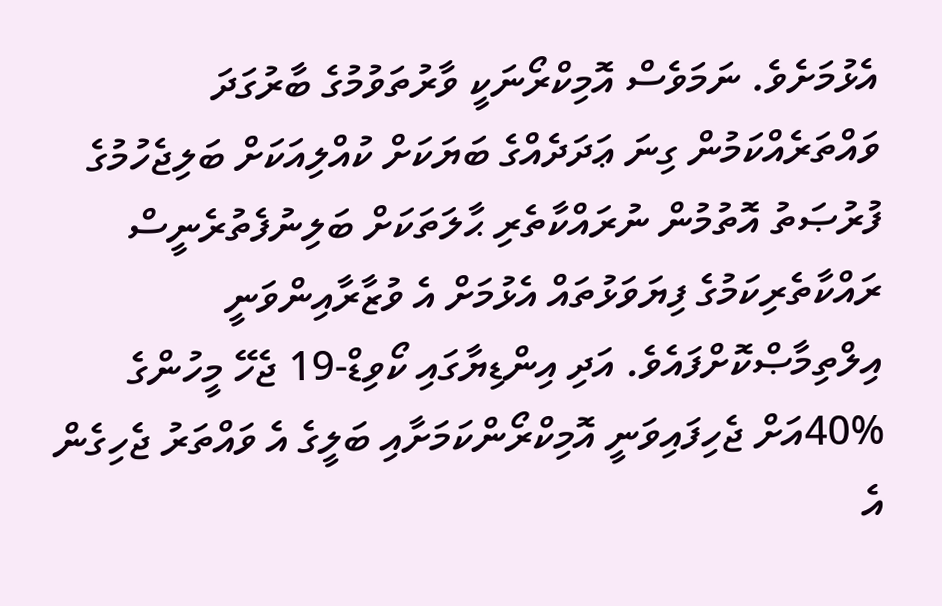އެޅުމަށެވެ. ނަމަވެސް އޮމިކްރޯނަކީ ވާރުތަވުމުގެ ބާރުގަދަ ވައްތަރެއްކަމުން ގިނަ ޢަދަދެއްގެ ބަޔަކަށް ކުއްލިއަކަށް ބަލިޖެހުމުގެ ފުރުޞަތު އޮތުމުން ނުރައްކާތެރި ޙާލަތަކަށް ބަލިނުފެތުރެނީސް ރައްކާތެރިކަމުގެ ފިޔަވަޅުތައް އެޅުމަށް އެ ވުޒާރާއިންވަނީ އިލްތިމާޞްކޮށްފައެވެ. އަދި އިންޑިޔާގައި ކޯވިޑް-19 ޖެހޭ މީހުންގެ %40އަށް ޖެހިފައިވަނީ އޮމިކްރޯންކަމަށާއި ބަލީގެ އެ ވައްތަރު ޖެހިގެން އެ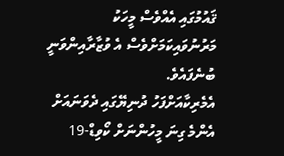ޤައުމުގައި އެއްވެސް މީހަކު މަރުނުވައިކަމަށްވެސް އެ ވުޒާރާއިންވަނީ ބުނެފައެވެ.
އެމެރިކާއަށްފަހު ދުނިޔޭގައި ދެވަނައަށް އެންމެ ގިނަ މީހުންނަށް ކޯވިޑް-19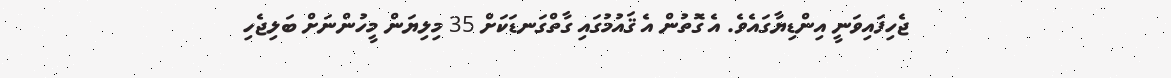ޖެހިފައިވަނީ އިންޑިޔާގައެވެ. އެ ގޮތުން އެ ޤައުމުގައި ގާތްގަނޑަކަށް 35 މިލިޔަން މީހުންނަށް ބަލިޖެހި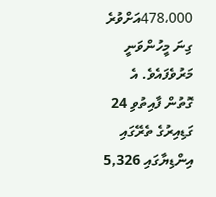478،000އަށްވުރެ ގިނަ މީހުންވަނީ މަރުވެފައެވެ. އެ ގޮތުން ފާއިތުވި 24 ގަޑިއިރުގެ ތެރޭގައި އިންޑިޔާގައި 5,326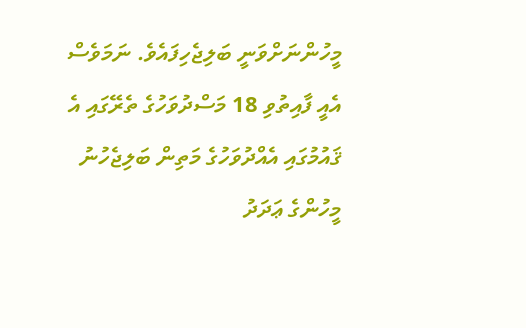މީހުންނަށްވަނީ ބަލިޖެހިފައެވެ. ނަމަވެސް އެއީ ފާއިތުވި 18 މަސްދުވަހުގެ ތެރޭގައި އެ ޤައުމުގައި އެއްދުވަހުގެ މަތިން ބަލިޖެހުނު މީހުންގެ ޢަދަދު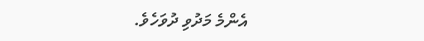އެންމެ މަދުވި ދުވަހެވެ.